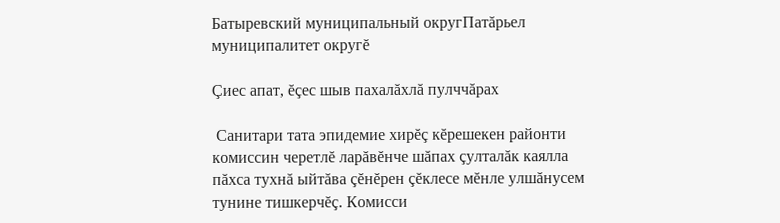Батыревский муниципальный округПатăрьел муниципалитет округĕ

Çиес апат, ĕçес шыв пахалăхлă пулччăрах

 Санитари тата эпидемие хирĕç кĕрешекен районти комиссин черетлĕ ларăвĕнче шăпах çулталăк каялла пăхса тухнă ыйтăва çĕнĕрен çĕклесе мĕнле улшăнусем тунине тишкерчĕç. Комисси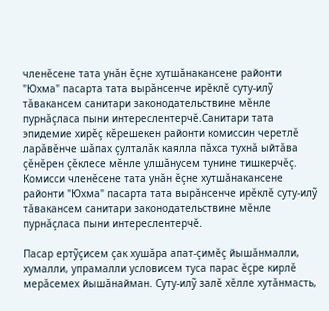членĕсене тата унăн ĕçне хутшăнакансене районти "Юхма" пасарта тата вырăнсенче ирĕклĕ суту-илỹ тăвакансем санитари законодательствине мĕнле пурнăçласа пыни интереслентерчĕ.Санитари тата эпидемие хирĕç кĕрешекен районти комиссин черетлĕ ларăвĕнче шăпах çулталăк каялла пăхса тухнă ыйтăва çĕнĕрен çĕклесе мĕнле улшăнусем тунине тишкерчĕç. Комисси членĕсене тата унăн ĕçне хутшăнакансене районти "Юхма" пасарта тата вырăнсенче ирĕклĕ суту-илỹ тăвакансем санитари законодательствине мĕнле пурнăçласа пыни интереслентерчĕ.

Пасар ертỹçисем çак хушăра апат-çимĕç йышăнмалли, хумалли, упрамалли условисем туса парас ĕçре кирлĕ мерăсемех йышăнайман. Суту-илỹ залĕ хĕлле хутăнмасть,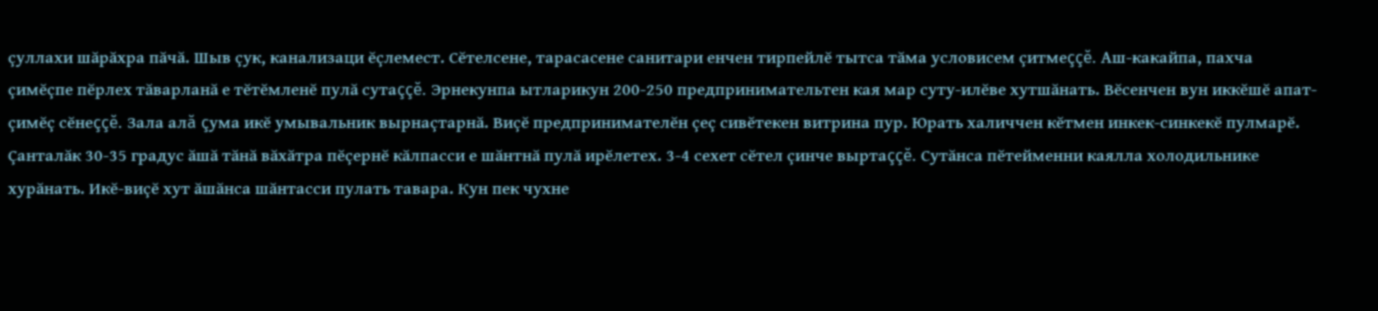çуллахи шăрăхра пăчă. Шыв çук, канализаци ĕçлемест. Сĕтелсене, тарасасене санитари енчен тирпейлĕ тытса тăма условисем çитмеççĕ. Аш-какайпа, пахча çимĕçпе пĕрлех тăварланă е тĕтĕмленĕ пулă сутаççĕ. Эрнекунпа ытларикун 200-250 предпринимательтен кая мар суту-илĕве хутшăнать. Вĕсенчен вун иккĕшĕ апат- çимĕç сĕнеççĕ. Зала алă çума икĕ умывальник вырнаçтарнă. Виçĕ предпринимателĕн çеç сивĕтекен витрина пур. Юрать халиччен кĕтмен инкек-синкекĕ пулмарĕ. Çанталăк 30-35 градус ăшă тăнă вăхăтра пĕçернĕ кăлпасси е шăнтнă пулă ирĕлетех. 3-4 сехет сĕтел çинче выртаççĕ. Сутăнса пĕтейменни каялла холодильнике хурăнать. Икĕ-виçĕ хут ăшăнса шăнтасси пулать тавара. Кун пек чухне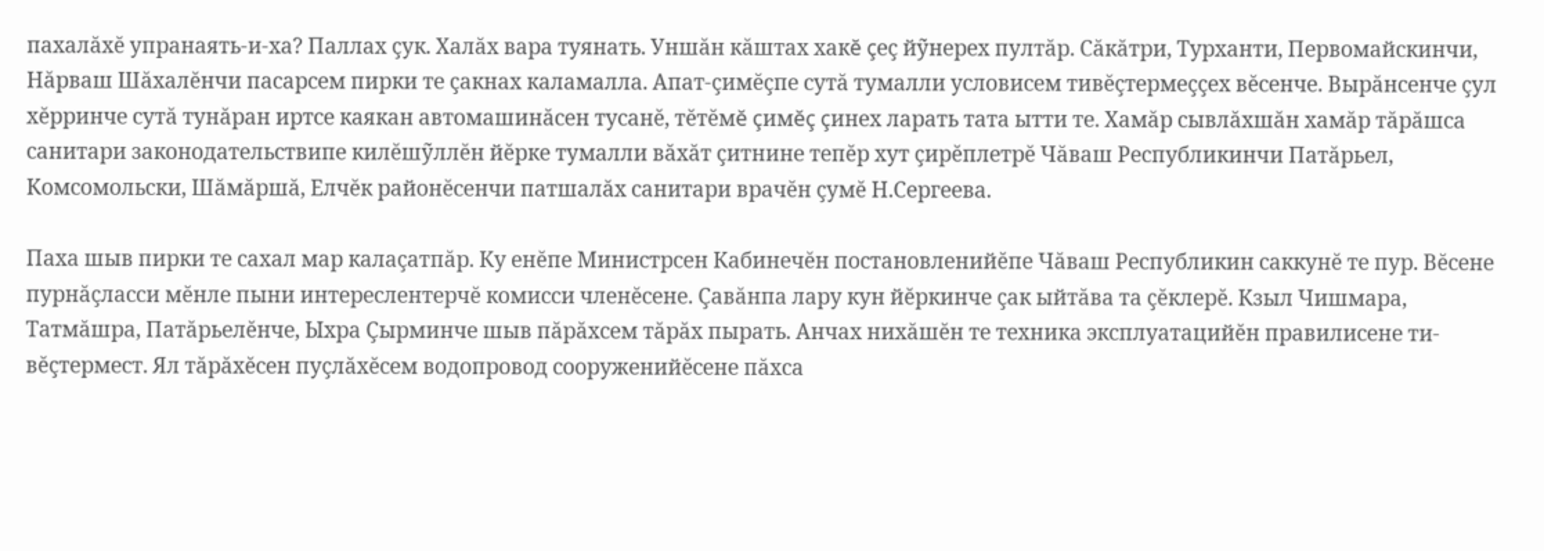пахалăхĕ упранаять-и-ха? Паллах çук. Халăх вара туянать. Уншăн кăштах хакĕ çеç йỹнерех пултăр. Сăкăтри, Турханти, Первомайскинчи, Нăрваш Шăхалĕнчи пасарсем пирки те çакнах каламалла. Апат-çимĕçпе сутă тумалли условисем тивĕçтермеççех вĕсенче. Вырăнсенче çул хĕрринче сутă тунăран иртсе каякан автомашинăсен тусанĕ, тĕтĕмĕ çимĕç çинех ларать тата ытти те. Хамăр сывлăхшăн хамăр тăрăшса санитари законодательствипе килĕшỹллĕн йĕрке тумалли вăхăт çитнине тепĕр хут çирĕплетрĕ Чăваш Республикинчи Патăрьел, Комсомольски, Шăмăршă, Елчĕк районĕсенчи патшалăх санитари врачĕн çумĕ Н.Сергеева.

Паха шыв пирки те сахал мар калаçатпăр. Ку енĕпе Министрсен Кабинечĕн постановленийĕпе Чăваш Республикин саккунĕ те пур. Вĕсене пурнăçласси мĕнле пыни интереслентерчĕ комисси членĕсене. Çавăнпа лару кун йĕркинче çак ыйтăва та çĕклерĕ. Кзыл Чишмара, Татмăшра, Патăрьелĕнче, Ыхра Çырминче шыв пăрăхсем тăрăх пырать. Анчах нихăшĕн те техника эксплуатацийĕн правилисене ти-вĕçтермест. Ял тăрăхĕсен пуçлăхĕсем водопровод сооруженийĕсене пăхса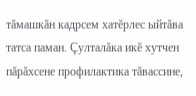тăмашкăн кадрсем хатĕрлес ыйтăва татса паман. Çулталăка икĕ хутчен пăрăхсене профилактика тăвассине,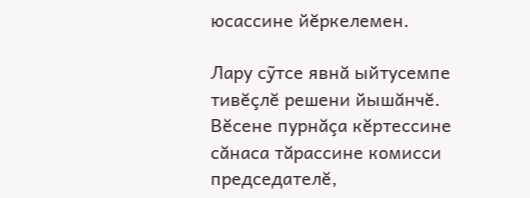юсассине йĕркелемен.

Лару сỹтсе явнă ыйтусемпе тивĕçлĕ решени йышăнчĕ. Вĕсене пурнăçа кĕртессине сăнаса тăрассине комисси председателĕ,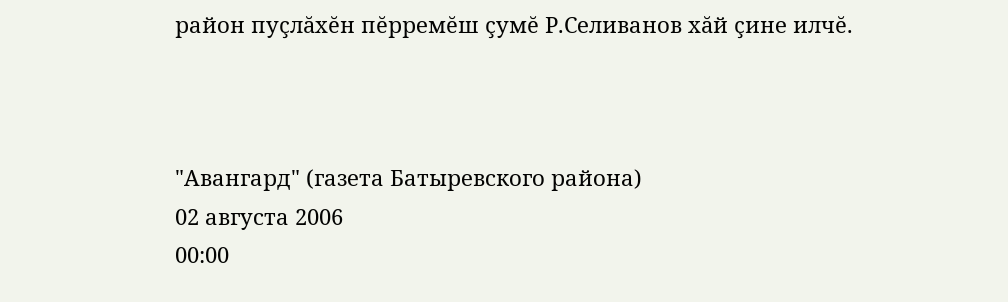район пуçлăхĕн пĕрремĕш çумĕ Р.Селиванов хăй çине илчĕ.



"Авангард" (газета Батыревского района)
02 августа 2006
00:00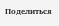Поделиться